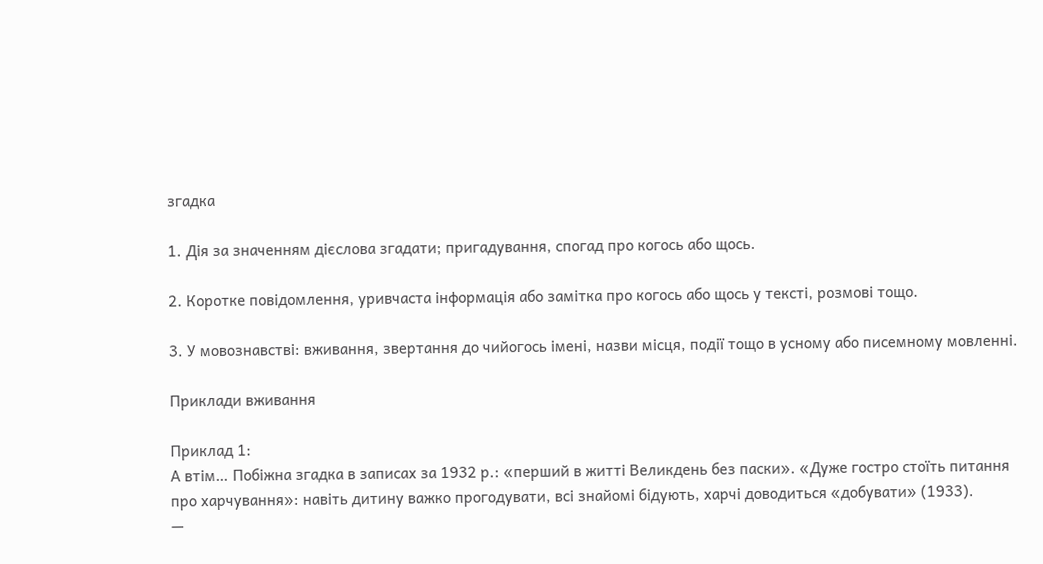згадка

1. Дія за значенням дієслова згадати; пригадування, спогад про когось або щось.

2. Коротке повідомлення, уривчаста інформація або замітка про когось або щось у тексті, розмові тощо.

3. У мовознавстві: вживання, звертання до чийогось імені, назви місця, події тощо в усному або писемному мовленні.

Приклади вживання

Приклад 1:
А втім… Побіжна згадка в записах за 1932 р.: «перший в житті Великдень без паски». «Дуже гостро стоїть питання про харчування»: навіть дитину важко прогодувати, всі знайомі бідують, харчі доводиться «добувати» (1933).
—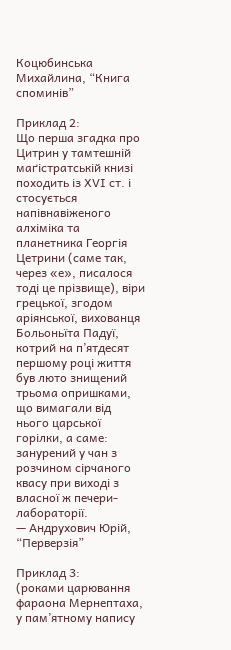Коцюбинська Михайлина, “Книга споминів”

Приклад 2:
Що перша згадка про Цитрин у тамтешній маґістратській книзі походить із XVI ст. і стосується напівнавіженого алхіміка та планетника Георгія Цетрини (саме так, через «е», писалося тоді це прізвище), віри грецької, згодом аріянської, вихованця Больоньїта Падуї, котрий на п’ятдесят першому році життя був люто знищений трьома опришками, що вимагали від нього царської горілки, а саме: занурений у чан з розчином сірчаного квасу при виході з власної ж печери-лабораторії.
— Андрухович Юрій, “Перверзія”

Приклад 3:
(роками царювання фараона Мернептаха, у пам’ятному напису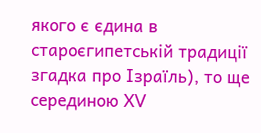якого є єдина в староєгипетській традиції згадка про Ізраїль), то ще серединою XV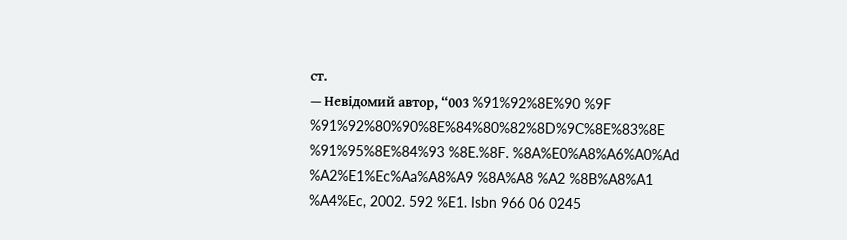ст.
— Невідомий автор, “003 %91%92%8E%90 %9F %91%92%80%90%8E%84%80%82%8D%9C%8E%83%8E %91%95%8E%84%93 %8E.%8F. %8A%E0%A8%A6%A0%Ad %A2%E1%Ec%Aa%A8%A9 %8A%A8 %A2 %8B%A8%A1 %A4%Ec, 2002. 592 %E1. Isbn 966 06 0245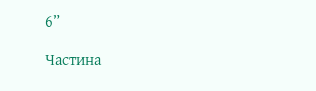6”

Частина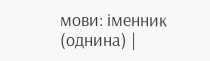мови: іменник (однина) |